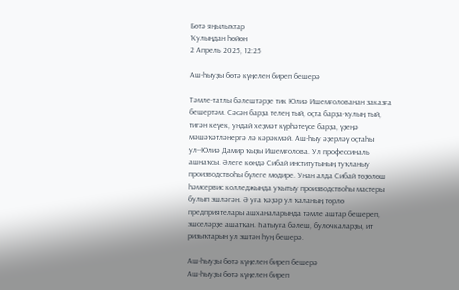Бөтә яңылыҡтар
Ҡулыңдан һөйөн
2 Апрель 2025, 12:25

Аш-һыуҙы бөтә күңелен биреп бешерә

Тәмле-татлы бәлештәрҙе тик Юлиә Ишемғолованан заказға бешертәм. Сәсән барҙа телең тый, оҫта барҙа-ҡулың тый, тигән кеүек, ундай хеҙмәт күрһәтеүсе барҙа, үҙеңә мәшәҡәтләнергә лә кәрәкмәй. Аш-һыу әҙерләү оҫтаһы ул--Юлиә Дамир ҡыҙы Ишемғолова. Ул профессиналь ашнаҡсы. Әлеге көндә Сибай институтының туҡланыу производствоһы бүлеге мөдире. Унан алда Сибай төҙөлөш һәмсервис колледжында уҡытыу производствоһы мастеры булып эшләгән. Ә уға ҡәҙәр ул ҡаланың төрлө предприятелары ашханаларында тәмле аштар бешереп, эшселәрҙе ашатҡан. Һатыуға бәлеш, булочкаларҙы, ит ризыҡтарын ул эштән һуң бешерә.

Аш-һыуҙы бөтә күңелен биреп бешерә
Аш-һыуҙы бөтә күңелен биреп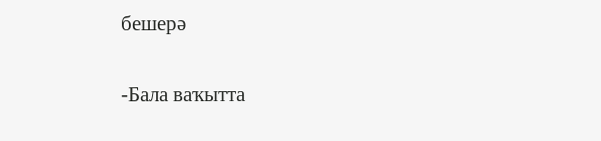бешерә

-Бала ваҡытта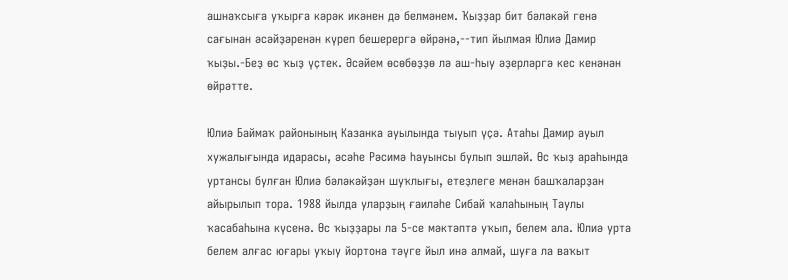ашнаҡсыға уҡырға кәрәк икәнен дә белмәнем. Ҡыҙҙар бит бәләкәй генә сағынан әсәйҙәренән күреп бешерергә өйрәнә,--тип йылмая Юлиә Дамир ҡыҙы.-Беҙ өс ҡыҙ үҫтек. Әсәйем өсөбөҙҙө лә аш-һыу әҙерләргә кес кенәнән өйрәтте.

Юлиә Баймаҡ районының Казанка ауылында тыуып үҫә. Атаһы Дамир ауыл хужалығында идарасы, әсәһе Рәсимә һауынсы булып эшләй. Өс ҡыҙ араһында уртансы булған Юлиә бәләкәйҙән шуҡлығы, етеҙлеге менән башҡаларҙан айырылып тора. 1988 йылда уларҙың ғаиләһе Сибай ҡалаһының Таулы ҡасабаһына күсенә. Өс ҡыҙҙары ла 5-се мәктәптә уҡып, белем ала. Юлиә урта белем алғас юғары уҡыу йортона тәүге йыл инә алмай, шуға ла ваҡыт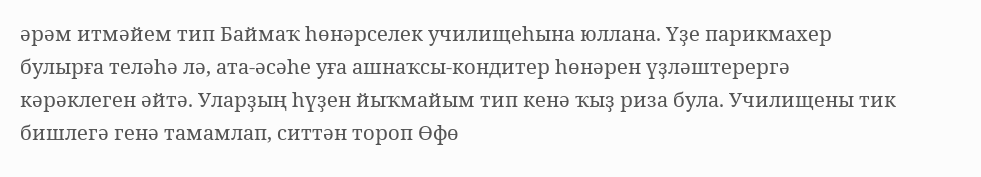әрәм итмәйем тип Баймаҡ һөнәрселек училищеһына юллана. Үҙе парикмахер булырға теләһә лә, ата-әсәһе уға ашнаҡсы-кондитер һөнәрен үҙләштерергә кәрәклеген әйтә. Уларҙың һүҙен йыҡмайым тип кенә ҡыҙ риза була. Училищены тик бишлегә генә тамамлап, ситтән тороп Өфө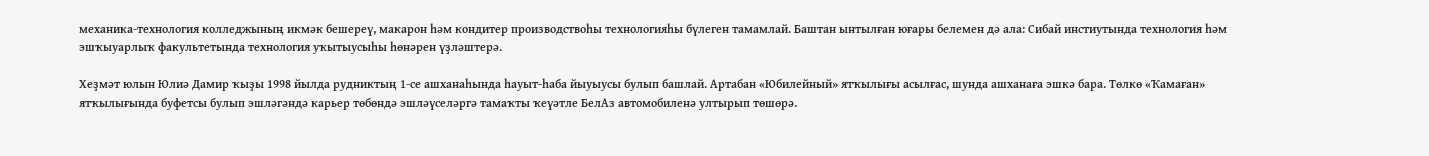механика-технология колледжының икмәк бешереү, макарон һәм кондитер производствоһы технологияһы бүлеген тамамлай. Баштан ынтылған юғары белемен дә ала: Сибай инстиутында технология һәм эшҡыуарлыҡ факультетында технология уҡытыусыһы һөнәрен үҙләштерә.

Хеҙмәт юлын Юлиә Дамир ҡыҙы 1998 йылда рудниктың 1-се ашханаһында һауыт-һаба йыуыусы булып башлай. Артабан «Юбилейный» ятҡылығы асылғас, шунда ашханаға эшкә бара. Төлкө «Ҡамаған» ятҡылығында буфетсы булып эшләгәндә карьер төбөндә эшләүселәргә тамаҡты ҡеүәтле БелАз автомобиленә ултырып төшөрә.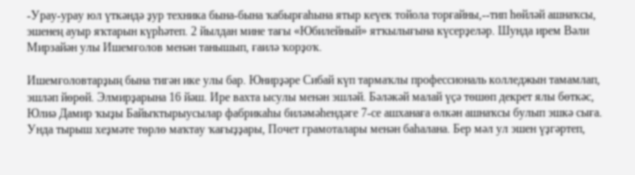-Урау-урау юл үткәндә ҙур техника бына-бына ҡабырғаһына ятыр кеүек тойола торғайны,--тип һөйләй ашнаҡсы, эшенең ауыр яҡтарын күрһәтеп. 2 йылдан мине тағы «Юбилейный» ятҡылығына күсерҙеләр. Шунда ирем Вәли Мирзайән улы Ишемғолов менән танышып, ғаилә ҡорҙоҡ.

Ишемғоловтарҙың бына тигән ике улы бар. Юнирҙәре Сибай күп тармаҡлы профессиональ колледжын тамамлап, эшләп йөрөй. Элмирҙарына 16 йәш. Ире вахта ысулы менән эшләй. Бәләкәй малай үҫә төшөп декрет ялы бөткәс, Юлиә Дамир ҡыҙы Байыҡтырыусылар фабрикаһы биләмәһендәге 7-се ашханаға өлкән ашнаҡсы булып эшкә сыға. Унда тырыш хеҙмәте төрлө маҡтау ҡағыҙҙары, Почет грамоталары менән баһалана. Бер мәл ул эшен үҙгәртеп,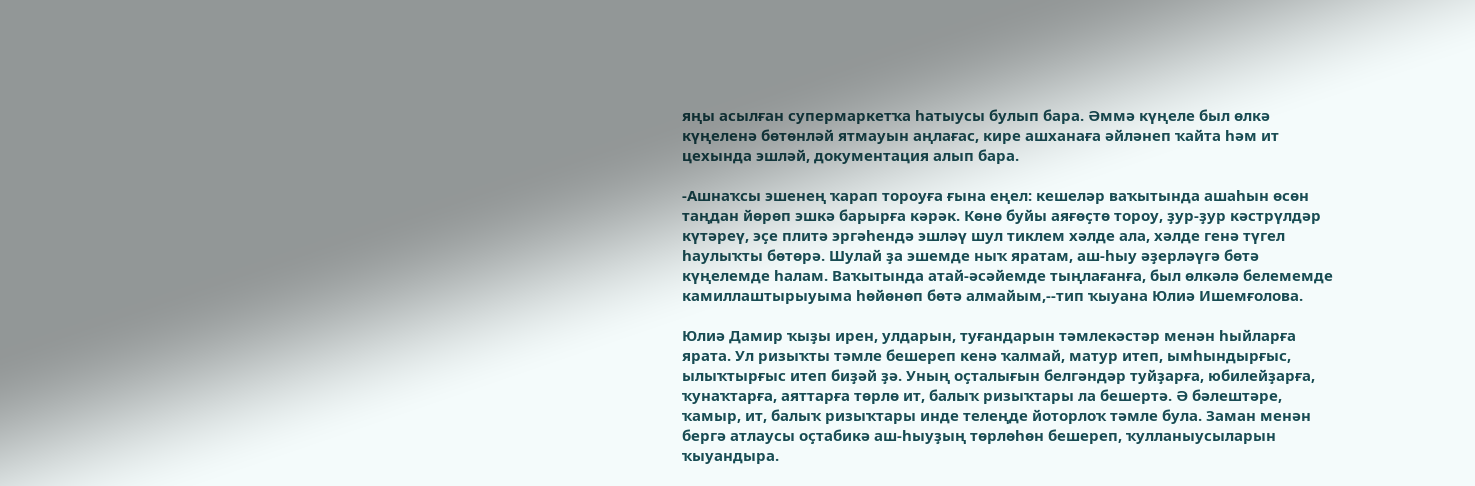яңы асылған супермаркетҡа һатыусы булып бара. Әммә күңеле был өлкә күңеленә бөтөнләй ятмауын аңлағас, кире ашханаға әйләнеп ҡайта һәм ит цехында эшләй, документация алып бара.

-Ашнаҡсы эшенең ҡарап тороуға ғына еңел: кешеләр ваҡытында ашаһын өсөн таңдан йөрөп эшкә барырға кәрәк. Көнө буйы аяғөҫтө тороу, ҙур-ҙур кәстрүлдәр күтәреү, эҫе плитә эргәһендә эшләү шул тиклем хәлде ала, хәлде генә түгел һаулыҡты бөтөрә. Шулай ҙа эшемде ныҡ яратам, аш-һыу әҙерләүгә бөтә күңелемде һалам. Ваҡытында атай-әсәйемде тыңлағанға, был өлкәлә белемемде камиллаштырыуыма һөйөнөп бөтә алмайым,--тип ҡыуана Юлиә Ишемғолова.

Юлиә Дамир ҡыҙы ирен, улдарын, туғандарын тәмлекәстәр менән һыйларға ярата. Ул ризыҡты тәмле бешереп кенә ҡалмай, матур итеп, ымһындырғыс, ылыҡтырғыс итеп биҙәй ҙә. Уның оҫталығын белгәндәр туйҙарға, юбилейҙарға, ҡунаҡтарға, аяттарға төрлө ит, балыҡ ризыҡтары ла бешертә. Ә бәлештәре, ҡамыр, ит, балыҡ ризыҡтары инде телеңде йоторлоҡ тәмле була. Заман менән бергә атлаусы оҫтабикә аш-һыуҙың төрлөһөн бешереп, ҡулланыусыларын ҡыуандыра.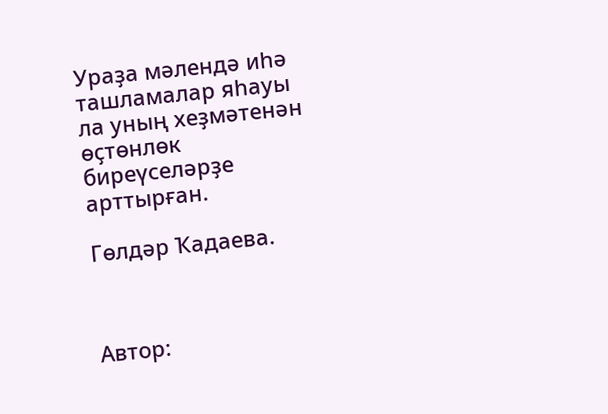Ураҙа мәлендә иһә ташламалар яһауы ла уның хеҙмәтенән өҫтөнлөк биреүселәрҙе арттырған.

Гөлдәр Ҡадаева.



Автор: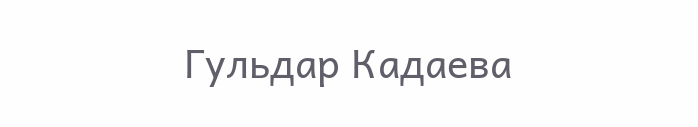Гульдар Кадаева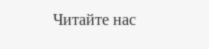Читайте нас